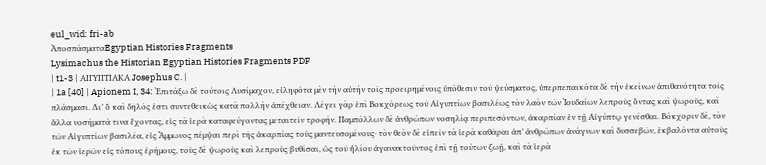eul_wid: fri-ab
ἈποσπάσματαEgyptian Histories Fragments
Lysimachus the Historian Egyptian Histories Fragments PDF
| t1-3 | ΑΙΓΥΠΤΙΑΚΑ Josephus C. |
| 1a [40] | Apionem I, 34: Ἐπιτάξω δὲ τούτοις Λυσίμαχον, εἰληφότα μὲν τὴν αὐτὴν τοῖς προειρημένοις ὑπόθεσιν τοῦ ψεύσματος, ὑπερπεπαικότα δὲ τὴν ἐκείνων ἀπιθανότητα τοῖς πλάσμασι. Δι’ ὃ καὶ δῆλός ἐστι συντεθεικὼς κατὰ πολλὴν ἀπέχθειαν. Λέγει γὰρ ἐπὶ Βοκχόρεως τοῦ Αἰγυπτίων βασιλέως τὸν λαὸν τῶν Ἰουδαίων λεπροὺς ὄντας καὶ ψωροὺς, καὶ ἄλλα νοσήματά τινα ἔχοντας, εἰς τὰ ἱερὰ καταφεύγοντας μεταιτεῖν τροφήν. Παμπόλλων δὲ ἀνθρώπων νοσηλίᾳ περιπεσόντων, ἀκαρπίαν ἐν τῇ Αἰγύπτῳ γενέσθαι. Βόκχοριν δὲ, τὸν τῶν Αἰγυπτίων βασιλέα, εἰς Ἄμμωνος πέμψαι περὶ τῆς ἀκαρπίας τοὺς μαντευσομένους· τὸν θεὸν δὲ εἰπεῖν τὰ ἱερὰ καθᾶραι ἀπ’ ἀνθρώπων ἀνάγνων καὶ δυσσεβῶν, ἐκβαλόντα αὐτοὺς ἐκ τῶν ἱερῶν εἰς τόπους ἐρήμους, τοὺς δὲ ψωροὺς καὶ λεπροὺς βυθίσαι, ὡς τοῦ ἡλίου ἀγανακτοῦντος ἐπὶ τῇ τούτων ζωῇ, καὶ τὰ ἱερὰ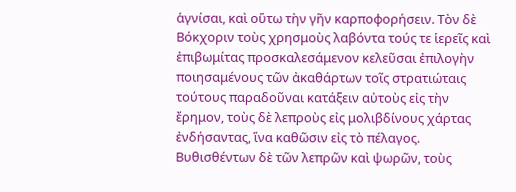ἁγνίσαι, καὶ οὕτω τὴν γῆν καρποφορήσειν. Τὸν δὲ Βόκχοριν τοὺς χρησμοὺς λαβόντα τούς τε ἱερεῖς καὶ ἐπιβωμίτας προσκαλεσάμενον κελεῦσαι ἐπιλογὴν ποιησαμένους τῶν ἀκαθάρτων τοῖς στρατιώταις τούτους παραδοῦναι κατάξειν αὐτοὺς εἰς τὴν ἔρημον, τοὺς δὲ λεπροὺς εἰς μολιβδίνους χάρτας ἐνδήσαντας, ἵνα καθῶσιν εἰς τὸ πέλαγος. Βυθισθέντων δὲ τῶν λεπρῶν καὶ ψωρῶν, τοὺς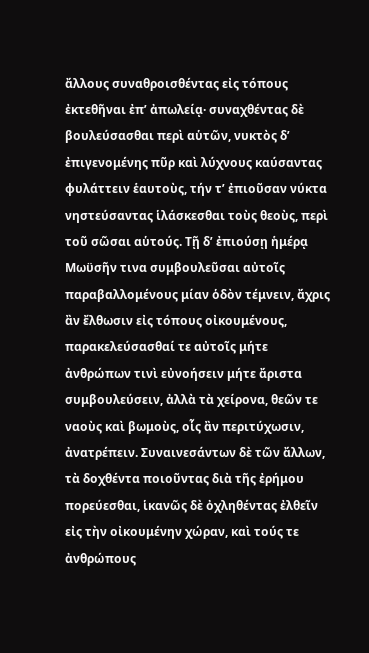ἄλλους συναθροισθέντας εἰς τόπους ἐκτεθῆναι ἐπ’ ἀπωλείᾳ· συναχθέντας δὲ βουλεύσασθαι περὶ αὑτῶν, νυκτὸς δ’ ἐπιγενομένης πῦρ καὶ λύχνους καύσαντας φυλάττειν ἑαυτοὺς, τήν τ’ ἐπιοῦσαν νύκτα νηστεύσαντας ἱλάσκεσθαι τοὺς θεοὺς, περὶ τοῦ σῶσαι αὑτούς. Τῇ δ’ ἐπιούσῃ ἡμέρᾳ Μωϋσῆν τινα συμβουλεῦσαι αὐτοῖς παραβαλλομένους μίαν ὁδὸν τέμνειν, ἄχρις ἂν ἔλθωσιν εἰς τόπους οἰκουμένους, παρακελεύσασθαί τε αὐτοῖς μήτε ἀνθρώπων τινὶ εὐνοήσειν μήτε ἄριστα συμβουλεύσειν, ἀλλὰ τὰ χείρονα, θεῶν τε ναοὺς καὶ βωμοὺς, οἷς ἂν περιτύχωσιν, ἀνατρέπειν. Συναινεσάντων δὲ τῶν ἄλλων, τὰ δοχθέντα ποιοῦντας διὰ τῆς ἐρήμου πορεύεσθαι, ἱκανῶς δὲ ὀχληθέντας ἐλθεῖν εἰς τὴν οἰκουμένην χώραν, καὶ τούς τε ἀνθρώπους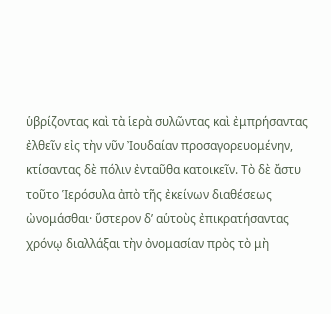ὑβρίζοντας καὶ τὰ ἱερὰ συλῶντας καὶ ἐμπρήσαντας ἐλθεῖν εἰς τὴν νῦν Ἰουδαίαν προσαγορευομένην, κτίσαντας δὲ πόλιν ἐνταῦθα κατοικεῖν. Τὸ δὲ ἄστυ τοῦτο Ἱερόσυλα ἀπὸ τῆς ἐκείνων διαθέσεως ὠνομάσθαι· ὕστερον δ’ αὑτοὺς ἐπικρατήσαντας χρόνῳ διαλλάξαι τὴν ὀνομασίαν πρὸς τὸ μὴ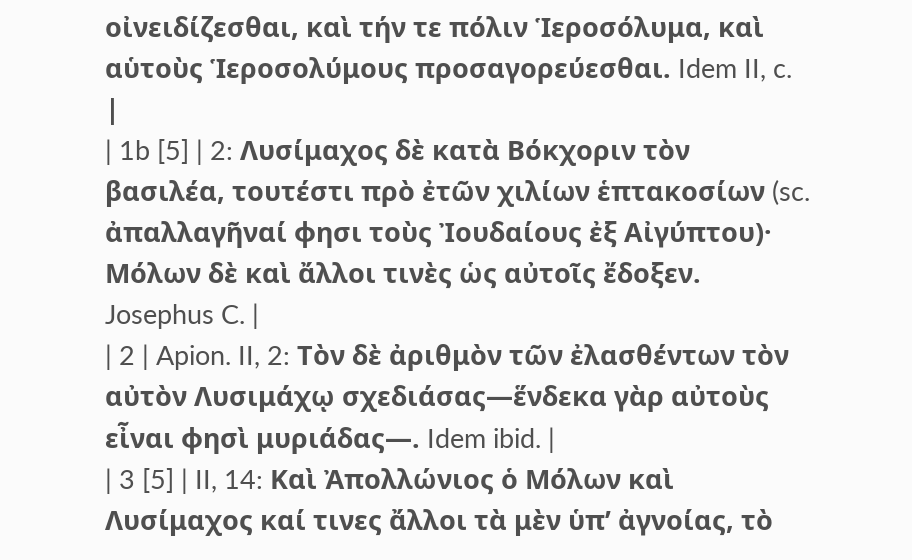οἰνειδίζεσθαι, καὶ τήν τε πόλιν Ἱεροσόλυμα, καὶ αὑτοὺς Ἱεροσολύμους προσαγορεύεσθαι. Idem II, c. |
| 1b [5] | 2: Λυσίμαχος δὲ κατὰ Βόκχοριν τὸν βασιλέα, τουτέστι πρὸ ἐτῶν χιλίων ἑπτακοσίων (sc. ἀπαλλαγῆναί φησι τοὺς Ἰουδαίους ἐξ Αἰγύπτου)· Μόλων δὲ καὶ ἄλλοι τινὲς ὡς αὐτοῖς ἔδοξεν. Josephus C. |
| 2 | Apion. II, 2: Τὸν δὲ ἀριθμὸν τῶν ἐλασθέντων τὸν αὐτὸν Λυσιμάχῳ σχεδιάσας—ἕνδεκα γὰρ αὐτοὺς εἶναι φησὶ μυριάδας—. Idem ibid. |
| 3 [5] | II, 14: Καὶ Ἀπολλώνιος ὁ Μόλων καὶ Λυσίμαχος καί τινες ἄλλοι τὰ μὲν ὑπ’ ἀγνοίας, τὸ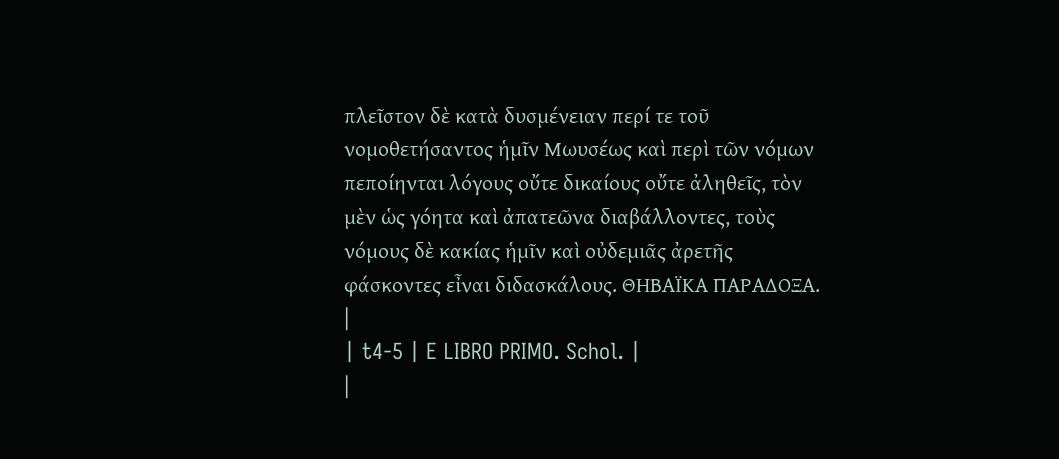πλεῖστον δὲ κατὰ δυσμένειαν περί τε τοῦ νομοθετήσαντος ἡμῖν Μωυσέως καὶ περὶ τῶν νόμων πεποίηνται λόγους οὔτε δικαίους οὔτε ἀληθεῖς, τὸν μὲν ὡς γόητα καὶ ἀπατεῶνα διαβάλλοντες, τοὺς νόμους δὲ κακίας ἡμῖν καὶ οὐδεμιᾶς ἀρετῆς φάσκοντες εἶναι διδασκάλους. ΘΗΒΑΪΚΑ ΠΑΡΑΔΟΞΑ. |
| t4-5 | E LIBRO PRIMO. Schol. |
|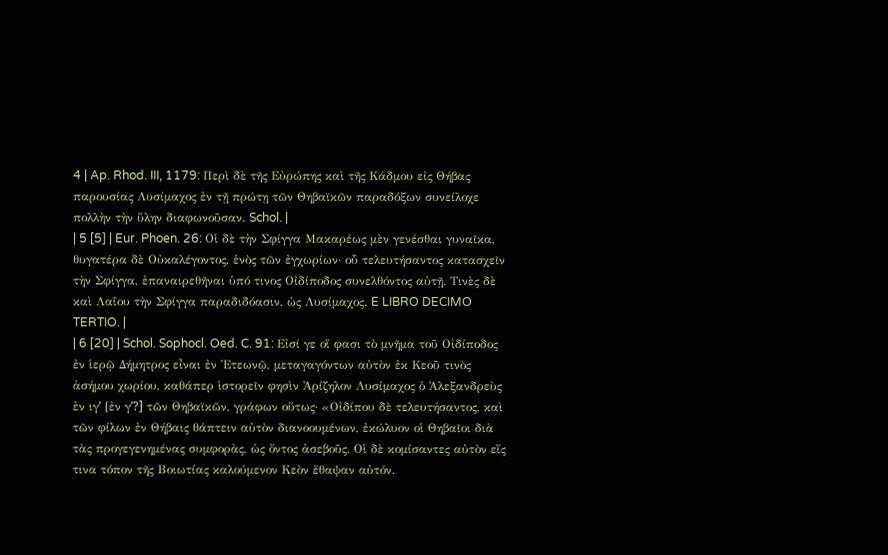4 | Ap. Rhod. III, 1179: Περὶ δὲ τῆς Εὐρώπης καὶ τῆς Κάδμου εἰς Θήβας παρουσίας Λυσίμαχος ἐν τῇ πρώτῃ τῶν Θηβαϊκῶν παραδόξων συνείλοχε πολλὴν τὴν ὕλην διαφωνοῦσαν. Schol. |
| 5 [5] | Eur. Phoen. 26: Οἱ δὲ τὴν Σφίγγα Μακαρέως μὲν γενέσθαι γυναῖκα, θυγατέρα δὲ Οὐκαλέγοντος, ἑνὸς τῶν ἐγχωρίων· οὗ τελευτήσαντος κατασχεῖν τὴν Σφίγγα, ἐπαναιρεθῆναι ὑπό τινος Οἰδίποδος συνελθόντος αὐτῇ. Τινὲς δὲ καὶ Λαΐου τὴν Σφίγγα παραδιδόασιν, ὡς Λυσίμαχος. E LIBRO DECIMO TERTIO. |
| 6 [20] | Schol. Sophocl. Oed. C. 91: Εἰσί γε οἵ φασι τὸ μνῆμα τοῦ Οἰδίποδος ἐν ἱερῷ Δήμητρος εἶναι ἐν Ἐτεωνῷ, μεταγαγόντων αὐτὸν ἐκ Κεοῦ τινὸς ἀσήμου χωρίου, καθάπερ ἱστορεῖν φησὶν Ἀρίζηλον Λυσίμαχος ὁ Ἀλεξανδρεὺς ἐν ιγʹ [ἐν γʹ?] τῶν Θηβαϊκῶν, γράφων οὕτως· «Οἰδίπου δὲ τελευτήσαντος, καὶ τῶν φίλων ἐν Θήβαις θάπτειν αὐτὸν διανοουμένων, ἐκώλυον οἱ Θηβαῖοι διὰ τὰς προγεγενημένας συμφορὰς, ὡς ὄντος ἀσεβοῦς. Οἱ δὲ κομίσαντες αὐτὸν εἴς τινα τόπον τῆς Βοιωτίας καλούμενον Κεὸν ἔθαψαν αὐτόν.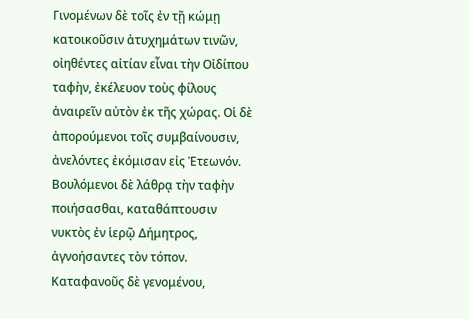Γινομένων δὲ τοῖς ἐν τῇ κώμῃ κατοικοῦσιν ἀτυχημάτων τινῶν, οἰηθέντες αἰτίαν εἶναι τὴν Οἰδίπου ταφὴν, ἐκέλευον τοὺς φίλους ἀναιρεῖν αὐτὸν ἐκ τῆς χώρας. Οἱ δὲ ἀπορούμενοι τοῖς συμβαίνουσιν, ἀνελόντες ἐκόμισαν εἰς Ἐτεωνόν. Βουλόμενοι δὲ λάθρᾳ τὴν ταφὴν ποιήσασθαι, καταθάπτουσιν νυκτὸς ἐν ἱερῷ Δήμητρος, ἀγνοήσαντες τὸν τόπον. Καταφανοῦς δὲ γενομένου,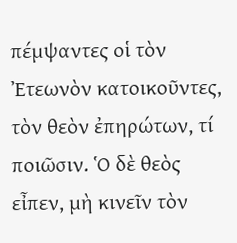πέμψαντες οἱ τὸν Ἐτεωνὸν κατοικοῦντες, τὸν θεὸν ἐπηρώτων, τί ποιῶσιν. Ὁ δὲ θεὸς εἶπεν, μὴ κινεῖν τὸν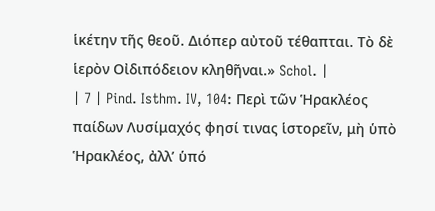ἱκέτην τῆς θεοῦ. Διόπερ αὐτοῦ τέθαπται. Τὸ δὲ ἱερὸν Οἰδιπόδειον κληθῆναι.» Schol. |
| 7 | Pind. Isthm. IV, 104: Περὶ τῶν Ἡρακλέος παίδων Λυσίμαχός φησί τινας ἱστορεῖν, μὴ ὑπὸ Ἡρακλέος, ἀλλ’ ὑπό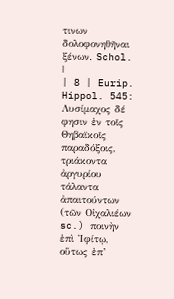τινων δολοφονηθῆναι ξένων. Schol. |
| 8 | Eurip. Hippol. 545: Λυσίμαχος δέ φησιν ἐν τοῖς Θηβαϊκοῖς παραδόξοις, τριάκοντα ἀργυρίου τάλαντα ἀπαιτούντων (τῶν Οἰχαλιέων sc.) ποινὴν ἐπὶ Ἰφίτῳ, οὕτως ἐπ’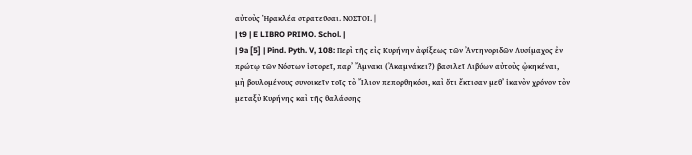αὐτοὺς Ἡρακλέα στρατεῦσαι. ΝΟΣΤΟΙ. |
| t9 | E LIBRO PRIMO. Schol. |
| 9a [5] | Pind. Pyth. V, 108: Περὶ τῆς εἰς Κυρήνην ἀφίξεως τῶν Ἀντηνοριδῶν Λυσίμαχος ἐν πρώτῳ τῶν Νόστων ἱστορεῖ, παρ’ Ἄμνακι (Ἀκαμνάκει?) βασιλεῖ Λιβύων αὐτοὺς ᾠκηκέναι, μὴ βουλομένους συνοικεῖν τοῖς τὸ Ἴλιον πεπορθηκόσι, καὶ ὅτι ἔκτισαν μεθ’ ἱκανὸν χρόνον τὸν μεταξὺ Κυρήνης καὶ τῆς θαλάσσης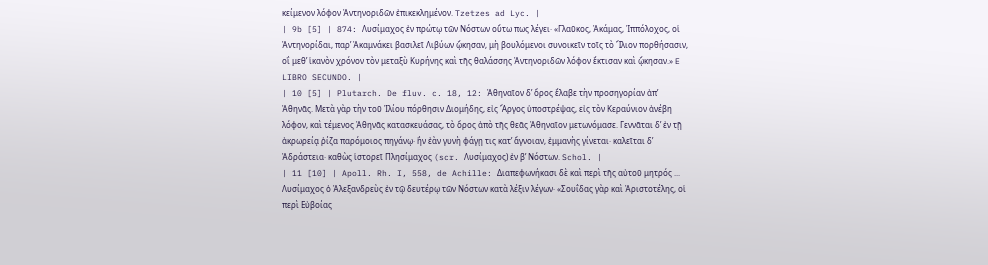κείμενον λόφον Ἀντηνοριδῶν ἐπικεκλημένον. Tzetzes ad Lyc. |
| 9b [5] | 874: Λυσίμαχος ἐν πρώτῳ τῶν Νόστων οὕτω πως λέγει· «Γλαῦκος, Ἀκάμας, Ἱππόλοχος, οἱ Ἀντηνορίδαι, παρ’ Ἀκαμνάκει βασιλεῖ Λιβύων ᾤκησαν, μὴ βουλόμενοι συνοικεῖν τοῖς τὸ Ἴλιον πορθήσασιν, οἳ μεθ’ ἱκανὸν χρόνον τὸν μεταξὺ Κυρήνης καὶ τῆς θαλάσσης Ἀντηνοριδῶν λόφον ἔκτισαν καὶ ᾤκησαν.» E LIBRO SECUNDO. |
| 10 [5] | Plutarch. De fluv. c. 18, 12: Ἀθηναῖον δ’ ὄρος ἔλαβε τὴν προσηγορίαν ἀπ’ Ἀθηνᾶς. Μετὰ γὰρ τὴν τοῦ Ἰλίου πόρθησιν Διομήδης, εἰς Ἄργος ὑποστρέψας, εἰς τὸν Κεραύνιον ἀνέβη λόφον, καὶ τέμενος Ἀθηνᾶς κατασκευάσας, τὸ ὄρος ἀπὸ τῆς θεᾶς Ἀθηναῖον μετωνόμασε. Γεννᾶται δ’ ἐν τῇ ἀκρωρείᾳ ῥίζα παρόμοιος πηγάνῳ· ἣν ἐὰν γυνὴ φάγῃ τις κατ’ ἄγνοιαν, ἐμμανὴς γίνεται· καλεῖται δ’ Ἀδράστεια· καθὼς ἱστορεῖ Πλησίμαχος (scr. Λυσίμαχος) ἐν βʹ Νόστων. Schol. |
| 11 [10] | Apoll. Rh. I, 558, de Achille: Διαπεφωνήκασι δὲ καὶ περὶ τῆς αὐτοῦ μητρός ... Λυσίμαχος ὁ Ἀλεξανδρεὺς ἐν τῷ δευτέρῳ τῶν Νόστων κατὰ λέξιν λέγων· «Σουΐδας γὰρ καὶ Ἀριστοτέλης, οἱ περὶ Εὐβοίας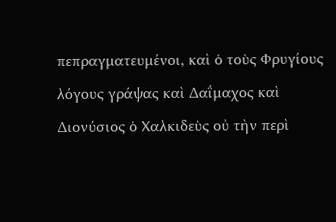πεπραγματευμένοι, καὶ ὁ τοὺς Φρυγίους λόγους γράψας καὶ Δαΐμαχος καὶ Διονύσιος ὁ Χαλκιδεὺς οὐ τὴν περὶ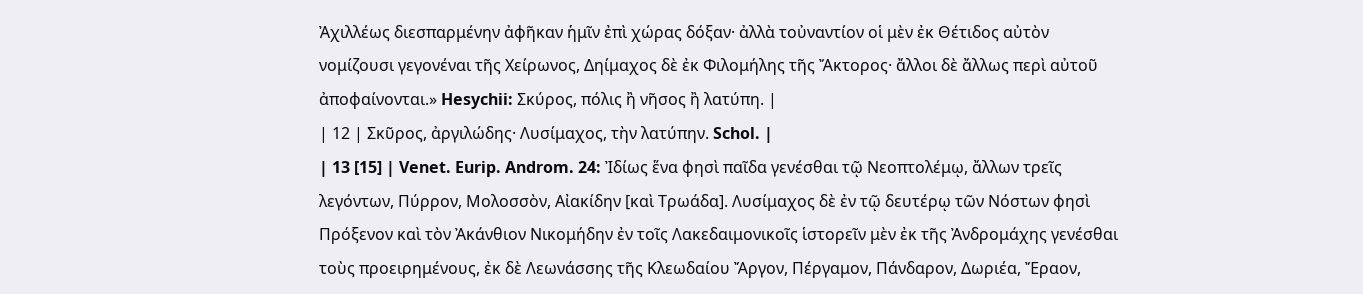Ἀχιλλέως διεσπαρμένην ἀφῆκαν ἡμῖν ἐπὶ χώρας δόξαν· ἀλλὰ τοὐναντίον οἱ μὲν ἐκ Θέτιδος αὐτὸν νομίζουσι γεγονέναι τῆς Χείρωνος, Δηίμαχος δὲ ἐκ Φιλομήλης τῆς Ἄκτορος· ἄλλοι δὲ ἄλλως περὶ αὐτοῦ ἀποφαίνονται.» Hesychii: Σκύρος, πόλις ἢ νῆσος ἢ λατύπη. |
| 12 | Σκῦρος, ἀργιλώδης· Λυσίμαχος, τὴν λατύπην. Schol. |
| 13 [15] | Venet. Eurip. Androm. 24: Ἰδίως ἕνα φησὶ παῖδα γενέσθαι τῷ Νεοπτολέμῳ, ἄλλων τρεῖς λεγόντων, Πύρρον, Μολοσσὸν, Αἰακίδην [καὶ Τρωάδα]. Λυσίμαχος δὲ ἐν τῷ δευτέρῳ τῶν Νόστων φησὶ Πρόξενον καὶ τὸν Ἀκάνθιον Νικομήδην ἐν τοῖς Λακεδαιμονικοῖς ἱστορεῖν μὲν ἐκ τῆς Ἀνδρομάχης γενέσθαι τοὺς προειρημένους, ἐκ δὲ Λεωνάσσης τῆς Κλεωδαίου Ἄργον, Πέργαμον, Πάνδαρον, Δωριέα, Ἔραον,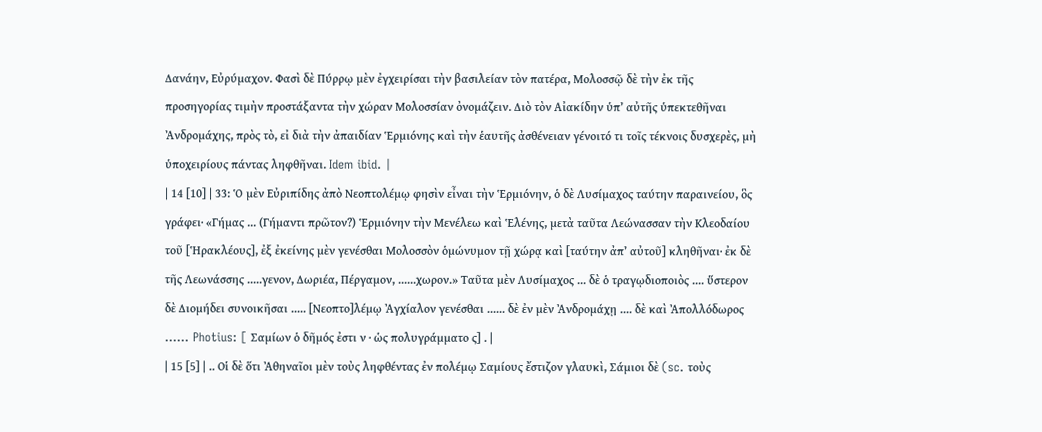Δανάην, Εὐρύμαχον. Φασὶ δὲ Πύρρῳ μὲν ἐγχειρίσαι τὴν βασιλείαν τὸν πατέρα, Μολοσσῷ δὲ τὴν ἐκ τῆς προσηγορίας τιμὴν προστάξαντα τὴν χώραν Μολοσσίαν ὀνομάζειν. Διὸ τὸν Αἰακίδην ὑπ’ αὐτῆς ὑπεκτεθῆναι Ἀνδρομάχης, πρὸς τὸ, εἰ διὰ τὴν ἀπαιδίαν Ἑρμιόνης καὶ τὴν ἑαυτῆς ἀσθένειαν γένοιτό τι τοῖς τέκνοις δυσχερὲς, μὴ ὑποχειρίους πάντας ληφθῆναι. Idem ibid. |
| 14 [10] | 33: Ὁ μὲν Εὐριπίδης ἀπὸ Νεοπτολέμῳ φησὶν εἶναι τὴν Ἑρμιόνην, ὁ δὲ Λυσίμαχος ταύτην παραινείου, ὃς γράφει· «Γήμας ... (Γήμαντι πρῶτον?) Ἑρμιόνην τὴν Μενέλεω καὶ Ἑλένης, μετὰ ταῦτα Λεώνασσαν τὴν Κλεοδαίου τοῦ [Ἡρακλέους], ἐξ ἐκείνης μὲν γενέσθαι Μολοσσὸν ὁμώνυμον τῇ χώρᾳ καὶ [ταύτην ἀπ’ αὐτοῦ] κληθῆναι· ἐκ δὲ τῆς Λεωνάσσης .....γενον, Δωριέα, Πέργαμον, ......χωρον.» Ταῦτα μὲν Λυσίμαχος ... δὲ ὁ τραγῳδιοποιὸς .... ὕστερον δὲ Διομήδει συνοικῆσαι ..... [Νεοπτο]λέμῳ Ἀγχίαλον γενέσθαι ...... δὲ ἐν μὲν Ἀνδρομάχῃ .... δὲ καὶ Ἀπολλόδωρος ...... Photius: [ Σαμίων ὁ δῆμός ἐστι ν · ὡς πολυγράμματο ς] . |
| 15 [5] | .. Οἱ δὲ ὅτι Ἀθηναῖοι μὲν τοὺς ληφθέντας ἐν πολέμῳ Σαμίους ἔστιζον γλαυκὶ, Σάμιοι δὲ (sc. τοὺς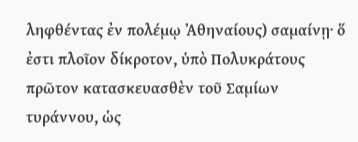ληφθέντας ἐν πολέμῳ Ἀθηναίους) σαμαίνῃ· ὅ ἐστι πλοῖον δίκροτον, ὑπὸ Πολυκράτους πρῶτον κατασκευασθὲν τοῦ Σαμίων τυράννου, ὡς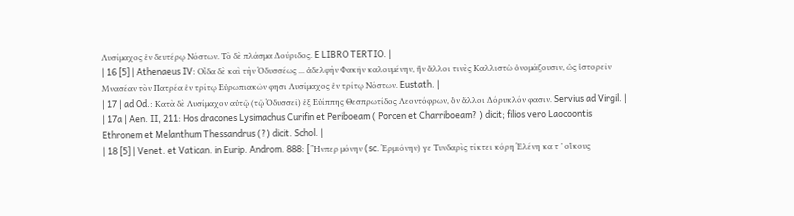Λυσίμαχος ἐν δευτέρῳ Νόστων. Τὸ δὲ πλάσμα Δούριδος. E LIBRO TERTIO. |
| 16 [5] | Athenaeus IV: Οἶδα δὲ καὶ τὴν Ὀδυσσέως ... ἀδελφὴν Φακῆν καλουμένην, ἣν ἄλλοι τινὲς Καλλιστὼ ὀνομάζουσιν, ὡς ἱστορεῖν Μνασέαν τὸν Πατρέα ἐν τρίτῳ Εὐρωπιακῶν φησι Λυσίμαχος ἐν τρίτῳ Νόστων. Eustath. |
| 17 | ad Od.: Κατὰ δὲ Λυσίμαχον αὐτῷ (τῷ Ὀδυσσεῖ) ἐξ Εὐίππης Θεσπρωτίδος Λεοντόφρων, ὃν ἄλλοι Δόρυκλόν φασιν. Servius ad Virgil. |
| 17a | Aen. II, 211: Hos dracones Lysimachus Curifin et Periboeam ( Porcen et Charriboeam? ) dicit; filios vero Laocoontis Ethronem et Melanthum Thessandrus (?) dicit. Schol. |
| 18 [5] | Venet. et Vatican. in Eurip. Androm. 888: [ Ἥνπερ μόνην (sc. Ἑρμιόνην) γε Τυνδαρὶς τίκτει κόρη Ἑλένη κα τ ’ οἴκους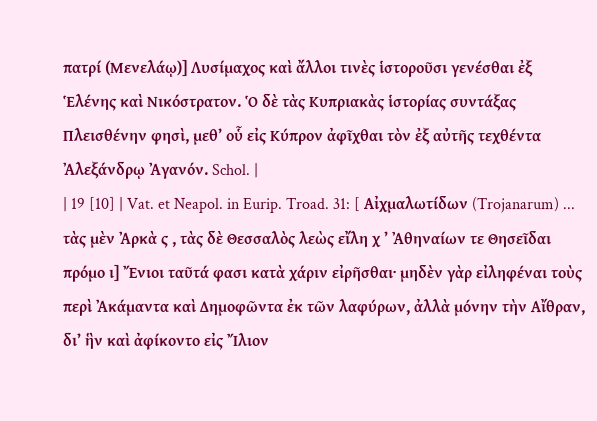πατρί (Μενελάῳ)] Λυσίμαχος καὶ ἄλλοι τινὲς ἱστοροῦσι γενέσθαι ἐξ Ἑλένης καὶ Νικόστρατον. Ὁ δὲ τὰς Κυπριακὰς ἱστορίας συντάξας Πλεισθένην φησὶ, μεθ’ οὗ εἰς Κύπρον ἀφῖχθαι τὸν ἐξ αὐτῆς τεχθέντα Ἀλεξάνδρῳ Ἀγανόν. Schol. |
| 19 [10] | Vat. et Neapol. in Eurip. Troad. 31: [ Αἰχμαλωτίδων (Trojanarum) ... τὰς μὲν Ἀρκὰ ς , τὰς δὲ Θεσσαλὸς λεὼς εἴλη χ ’ Ἀθηναίων τε Θησεῖδαι πρόμο ι] Ἔνιοι ταῦτά φασι κατὰ χάριν εἰρῆσθαι· μηδὲν γὰρ εἰληφέναι τοὺς περὶ Ἀκάμαντα καὶ Δημοφῶντα ἐκ τῶν λαφύρων, ἀλλὰ μόνην τὴν Αἴθραν, δι’ ἣν καὶ ἀφίκοντο εἰς Ἴλιον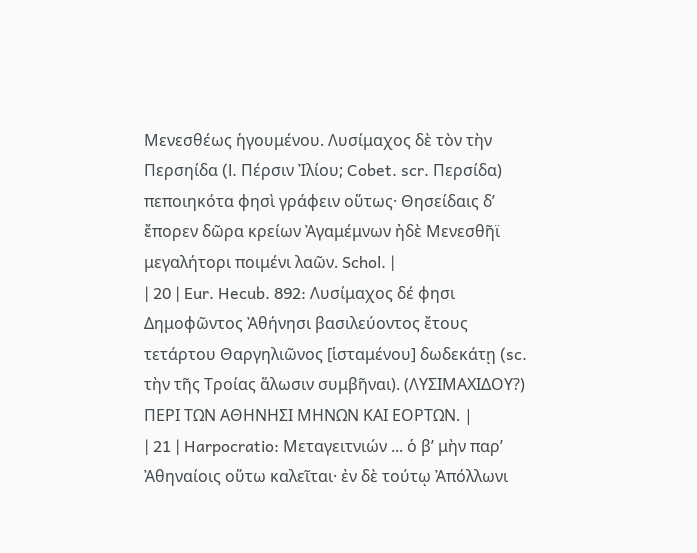Μενεσθέως ἡγουμένου. Λυσίμαχος δὲ τὸν τὴν Περσηίδα (l. Πέρσιν Ἰλίου; Cobet. scr. Περσίδα) πεποιηκότα φησὶ γράφειν οὕτως· Θησείδαις δ’ ἔπορεν δῶρα κρείων Ἀγαμέμνων ἠδὲ Μενεσθῆϊ μεγαλήτορι ποιμένι λαῶν. Schol. |
| 20 | Eur. Hecub. 892: Λυσίμαχος δέ φησι Δημοφῶντος Ἀθήνησι βασιλεύοντος ἔτους τετάρτου Θαργηλιῶνος [ἱσταμένου] δωδεκάτῃ (sc. τὴν τῆς Τροίας ἅλωσιν συμβῆναι). (ΛΥΣΙΜΑΧΙΔΟΥ?) ΠΕΡΙ ΤΩΝ ΑΘΗΝΗΣΙ ΜΗΝΩΝ ΚΑΙ ΕΟΡΤΩΝ. |
| 21 | Harpocratio: Μεταγειτνιών ... ὁ βʹ μὴν παρ’ Ἀθηναίοις οὕτω καλεῖται· ἐν δὲ τούτῳ Ἀπόλλωνι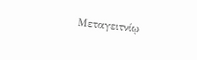Μεταγειτνίῳ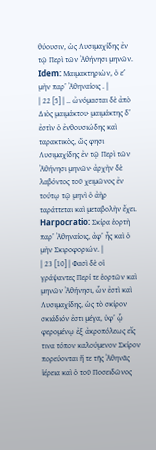θύουσιν, ὡς Λυσιμαχίδης ἐν τῷ Περὶ τῶν Ἀθήνησι μηνῶν. Idem: Μαιμακτηριὼν, ὁ εʹ μὴν παρ’ Ἀθηναίοις . |
| 22 [5] | .. ὠνόμασται δὲ ἀπὸ Διὸς μαιμάκτου· μαιμάκτης δ’ ἐστὶν ὁ ἐνθουσιώδης καὶ ταρακτικὸς, ὥς φησι Λυσιμαχίδης ἐν τῷ Περὶ τῶν Ἀθήνησι μηνῶν· ἀρχὴν δὲ λαβόντος τοῦ χειμῶνος ἐν τούτῳ τῷ μηνὶ ὁ ἀὴρ ταράττεται καὶ μεταβολὴν ἔχει. Harpocratio: Σκίρα ἑορτὴ παρ’ Ἀθηναίοις, ἀφ’ ἧς καὶ ὁ μὴν Σκιροφοριών. |
| 23 [10] | Φασὶ δὲ οἱ γράψαντες Περί τε ἑορτῶν καὶ μηνῶν Ἀθήνησι, ὧν ἐστὶ καὶ Λυσιμαχίδης, ὡς τὸ σκίρον σκιάδιόν ἐστι μέγα, ὑφ’ ᾧ φερομένῳ ἐξ ἀκροπόλεως εἴς τινα τόπον καλούμενον Σκίρον πορεύονται ἥ τε τῆς Ἀθηνᾶς ἱέρεια καὶ ὁ τοῦ Ποσειδῶνος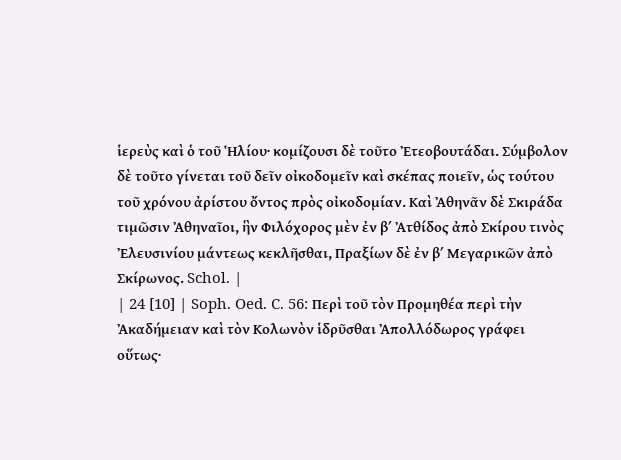ἱερεὺς καὶ ὁ τοῦ Ἡλίου· κομίζουσι δὲ τοῦτο Ἐτεοβουτάδαι. Σύμβολον δὲ τοῦτο γίνεται τοῦ δεῖν οἰκοδομεῖν καὶ σκέπας ποιεῖν, ὡς τούτου τοῦ χρόνου ἀρίστου ὄντος πρὸς οἰκοδομίαν. Καὶ Ἀθηνᾶν δὲ Σκιράδα τιμῶσιν Ἀθηναῖοι, ἣν Φιλόχορος μὲν ἐν βʹ Ἀτθίδος ἀπὸ Σκίρου τινὸς Ἐλευσινίου μάντεως κεκλῆσθαι, Πραξίων δὲ ἐν βʹ Μεγαρικῶν ἀπὸ Σκίρωνος. Schol. |
| 24 [10] | Soph. Oed. C. 56: Περὶ τοῦ τὸν Προμηθέα περὶ τὴν Ἀκαδήμειαν καὶ τὸν Κολωνὸν ἱδρῦσθαι Ἀπολλόδωρος γράφει οὕτως·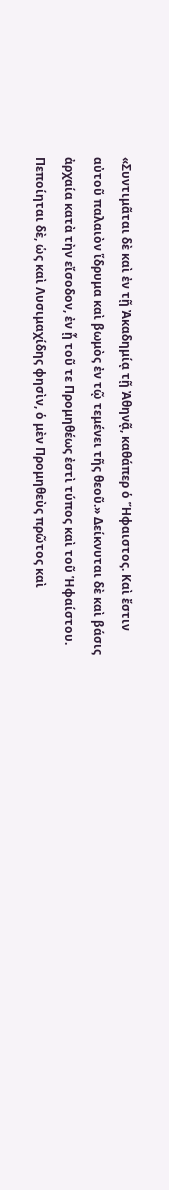«Συντιμᾶται δὲ καὶ ἐν τῇ Ἀκαδημίᾳ τῇ Ἀθηνᾷ, καθάπερ ὁ Ἥφαιστος. Καὶ ἔστιν αὐτοῦ παλαιὸν ἵδρυμα καὶ βωμὸς ἐν τῷ τεμένει τῆς θεοῦ.» Δείκνυται δὲ καὶ βάσις ἀρχαία κατὰ τὴν εἴσοδον, ἐν ᾗ τοῦ τε Προμηθέως ἐστὶ τύπος καὶ τοῦ Ἡφαίστου. Πεποίηται δὲ, ὡς καὶ Λυσιμαχίδης φησὶν, ὁ μὲν Προμηθεὺς πρῶτος καὶ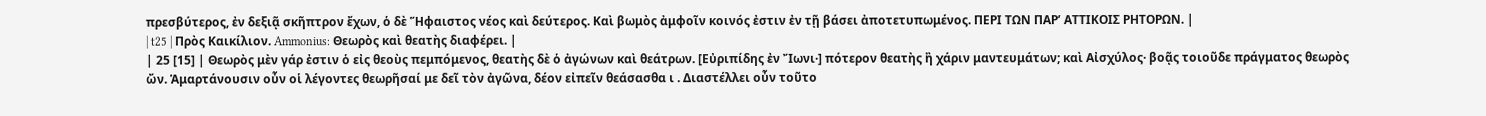πρεσβύτερος, ἐν δεξιᾷ σκῆπτρον ἔχων, ὁ δὲ Ἥφαιστος νέος καὶ δεύτερος. Καὶ βωμὸς ἀμφοῖν κοινός ἐστιν ἐν τῇ βάσει ἀποτετυπωμένος. ΠΕΡΙ ΤΩΝ ΠΑΡ’ ΑΤΤΙΚΟΙΣ ΡΗΤΟΡΩΝ. |
| t25 | Πρὸς Καικίλιον. Ammonius: Θεωρὸς καὶ θεατὴς διαφέρει. |
| 25 [15] | Θεωρὸς μὲν γάρ ἐστιν ὁ εἰς θεοὺς πεμπόμενος, θεατὴς δὲ ὁ ἀγώνων καὶ θεάτρων. [Εὐριπίδης ἐν Ἴωνι·] πότερον θεατὴς ἢ χάριν μαντευμάτων; καὶ Αἰσχύλος· βοᾷς τοιοῦδε πράγματος θεωρὸς ὤν. Ἁμαρτάνουσιν οὖν οἱ λέγοντες θεωρῆσαί με δεῖ τὸν ἀγῶνα, δέον εἰπεῖν θεάσασθα ι . Διαστέλλει οὖν τοῦτο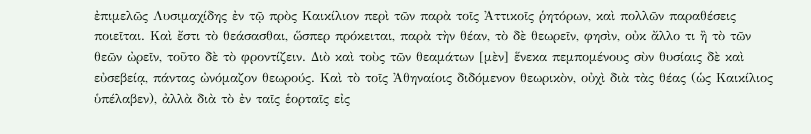ἐπιμελῶς Λυσιμαχίδης ἐν τῷ πρὸς Καικίλιον περὶ τῶν παρὰ τοῖς Ἀττικοῖς ῥητόρων, καὶ πολλῶν παραθέσεις ποιεῖται. Καὶ ἔστι τὸ θεάσασθαι, ὥσπερ πρόκειται, παρὰ τὴν θέαν, τὸ δὲ θεωρεῖν, φησὶν, οὐκ ἄλλο τι ἢ τὸ τῶν θεῶν ὠρεῖν, τοῦτο δὲ τὸ φροντίζειν. Διὸ καὶ τοὺς τῶν θεαμάτων [μὲν] ἕνεκα πεμπομένους σὺν θυσίαις δὲ καὶ εὐσεβείᾳ, πάντας ὠνόμαζον θεωρούς. Καὶ τὸ τοῖς Ἀθηναίοις διδόμενον θεωρικὸν, οὐχὶ διὰ τὰς θέας (ὡς Καικίλιος ὑπέλαβεν), ἀλλὰ διὰ τὸ ἐν ταῖς ἑορταῖς εἰς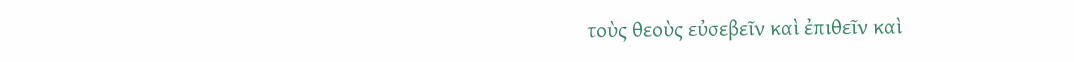τοὺς θεοὺς εὐσεβεῖν καὶ ἐπιθεῖν καὶ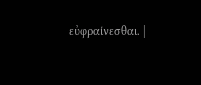εὐφραίνεσθαι. |